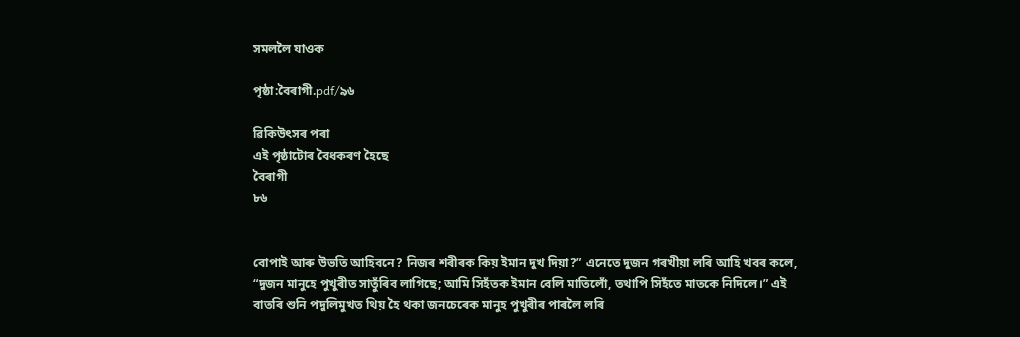সমললৈ যাওক

পৃষ্ঠা:বৈৰাগী.pdf/৯৬

ৱিকিউৎসৰ পৰা
এই পৃষ্ঠাটোৰ বৈধকৰণ হৈছে
বৈৰাগী
৮৬


বোপাই আৰু উভতি আহিবনে? নিজৰ শৰীৰক কিয় ইমান দুখ দিয়া?” এনেতে দুজন গৰখীয়া লৰি আহি খবৰ কলে, “দুজন মানুহে পুখুৰীত সাতুঁৰিব লাগিছে; আমি সিহঁতক ইমান বেলি মাতিলোঁ, তথাপি সিহঁতে মাতকে নিদিলে।” এই বাতৰি শুনি পদুলিমুখত থিয় হৈ থকা জনচেৰেক মানুহ পুখুৰীৰ পাৰলৈ লৰি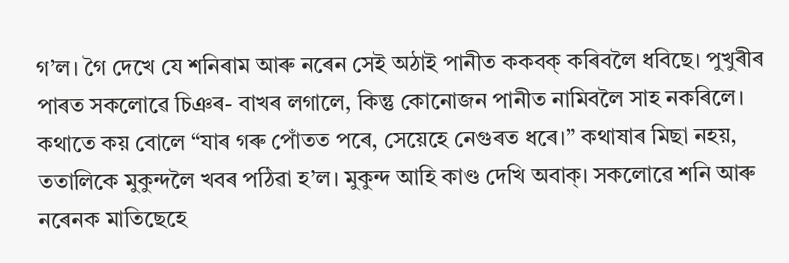গ’ল। গৈ দেখে যে শনিৰাম আৰু নৰেন সেই অঠাই পানীত ককবক্ কৰিবলৈ ধবিছে। পুখুৰীৰ পাৰত সকলোৱে চিঞৰ- বাখৰ লগালে, কিন্তু কোনোজন পানীত নামিবলৈ সাহ নকৰিলে। কথাতে কয় বোলে “যাৰ গৰু পোঁতত পৰে, সেয়েহে নেগুৰত ধৰে।” কথাষাৰ মিছা নহয়, ততালিকে মুকুন্দলৈ খবৰ পঠিৱা হ’ল। মুকুন্দ আহি কাণ্ড দেখি অবাক্‌। সকলোৱে শনি আৰু নৰেনক মাতিছেহে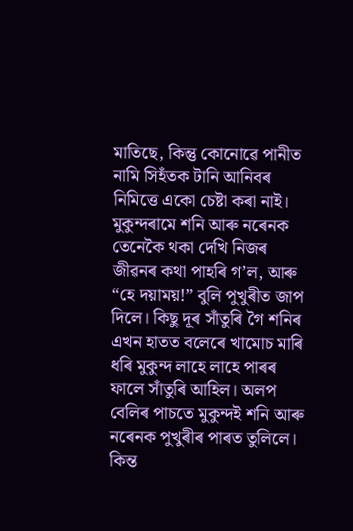মাতিছে, কিন্তু কোনোৱে পানীত নামি সিহঁতক টানি আনিবৰ নিমিত্তে একো চেষ্টা কৰা নাই। মুকুন্দৰামে শনি আৰু নৰেনক তেনেকৈ থকা দেখি নিজৰ জীৱনৰ কথা পাহৰি গ’ল, আৰু “হে দয়াময়!” বুলি পুখুৰীত জাপ দিলে। কিছু দূৰ সাঁতুৰি গৈ শনিৰ এখন হাতত বলেৰে খামোচ মাৰি ধৰি মুকুন্দ লাহে লাহে পাৰৰ ফালে সাঁতুৰি আহিল। অলপ বেলিৰ পাচতে মুকুন্দই শনি আৰু নৰেনক পুখুৰীৰ পাৰত তুলিলে। কিন্ত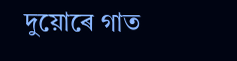দুয়োৰে গাত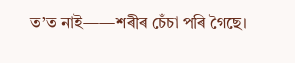ত’ত নাই——শৰীৰ চেঁচা পৰি গৈছে।